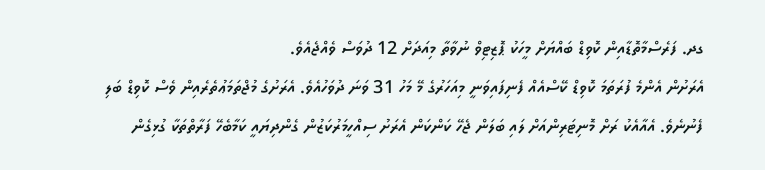ގދ. ފަރެސްމާތޮޑާއިން ކޮވިޑް ބައްޔަށް މީހަކު ޕޮޒިޓިވް ނުވާތާ މިއަދަށް 12 ދުވަސް ވެއްޖެއެވެ.
އެރަށުން އެންމެ ފުރަތަމަ ކޮވިޑް ކޭސްއެއް ފެނިފައިވަނީ މިއަހަރުގެ މޭ މަހު 31 ވަނަ ދުވަހުއެވެ. އެރަށުގެ މުޖްތަމަޢުތެރެއިން ވެސް ކޮވިޑް ބަލި ފެނުނެވެ. އެއާއެކު ރަށް މޮނިޓަރިންއަށް ލައި ބަލަން ޖެހޭ ކަންކަން އެރަށު ސިއްހީމަރުކަޒުން ގެންދިޔައީ ކަމާބެހޭ ފަރާތްތަކާ ގުޅިގެން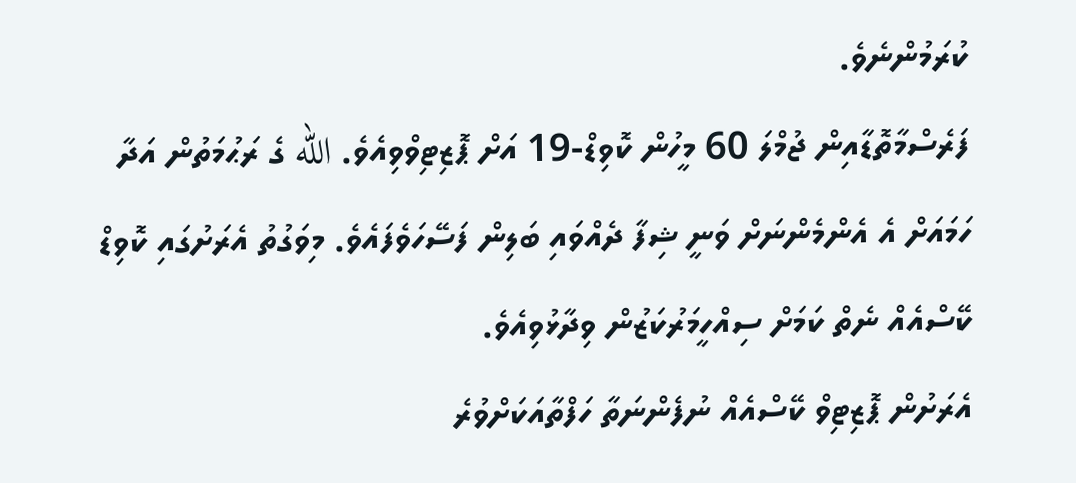ކުރަމުންނެވެ.
ފަރެސްމާތޮޑާއިން ޖުމްލަ 60 މީހުން ކޮވިޑް-19 އަށް ޕޮޒިޓިވްވިއެވެ. الله ގެ ރަޙުމަތުން އަދާ ހަމައަށް އެ އެންމެންނަށް ވަނީ ޝިފާ ދެއްވައި ބަލިން ފަސޭހަވެފައެވެ. މިވަގުތު އެރަށުގައި ކޮވިޑް ކޭސްއެއް ނެތް ކަމަށް ސިއްހީމަރުކަޒުން ވިދާޅުވިއެވެ.
އެރަށުން ޕޮޒިޓިވް ކޭސްއެއް ނުފެންނަތާ ހަފްތާއަކަށްވުރެ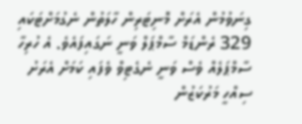ގިނަވުމުން އެރަށް މޮނިޓަރިން ހާލަތުން ނެގުމަށްޓަކައި 329 ރެންޑަމް ސާމްޕަލް ވަނީ ނަގައިފައެވެ. އެ ހުރިހާ ސާމްޕަލެއް ވެސް ވަނީ ނެގެޓިވް ވެފައި ކަމަށް އެރަށު ސިއްހީ މަރުކަޒުން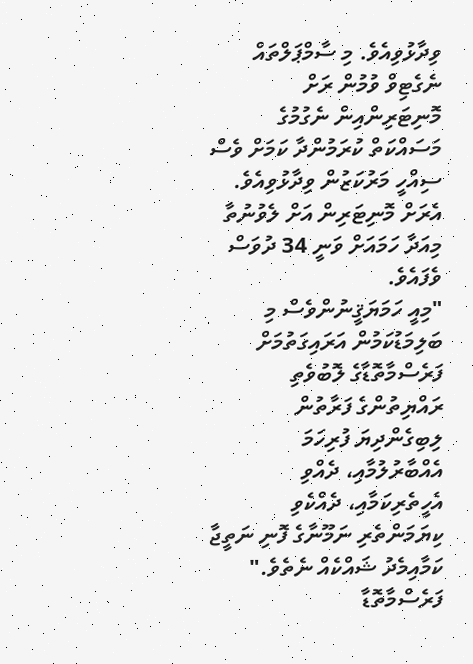ވިދާޅުވިއެވެ. މި ސާމްޕަލްތައް ނެގެޓިވް ވުމުން ރަށް މޮނިޓަރިންއިން ނެގުމުގެ މަސައްކަތް ކުރަމުންދާ ކަމަށް ވެސް ސިއްހީ މަރުކަޒުން ވިދާޅުވިއެވެ. އެރަށް މޮނިޓަރިން އަށް ލެވުނުތާ މިއަދާ ހަމައަށް ވަނީ 34 ދުވަސް ވެފައެވެ.
"މިއީ ހަމަޔަޤީނުންވެސް މި ބަލިމަޑުކަމުން އަރައިގަތުމަށް ފަރެސްމާތޮޑާގެ ލޮބުވެތި ރައްޔިތުންގެ ފަރާތުން ލިބިގެންދިޔަ ފުރިހަމަ އެއްބާރުލުމާއި، ދެއްވި އެހީތެރިކަމާއި، ދެއްކެވި ކިޔަމަންތެރި ނަމޫނާގެ ފޮނި ނަތީޖާ ކަމާއިމެދު ޝައްކެއް ނެތެވެ." ފަރެސްމާތޮޑާ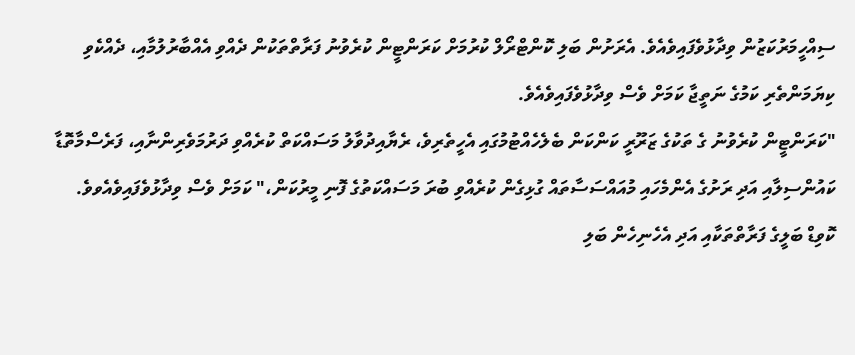ސިއްހީމަރުކަޒުން ވިދާޅުވެފައިވެއެވެ. އެރަށުން ބަލި ކޮންޓްރޯލް ކުރުމަށް ކަރަންޓީން ކުރެވުނު ފަރާތްތަކުން ދެއްވި އެއްބާރުލުމާއި، ދެއްކެވި ކިޔަމަންތެރި ކަމުގެ ނަތީޖާ ކަމަށް ވެސް ވިދާޅުވެފައިވެއެވެ.
"ކަރަންޓީން ކުރެވުނު ގެ ތަކުގެ ޒަރޫރީ ކަންކަން ބެލެހެއްޓުމުގައި އެހީތެރިވެ، ރެޔާއިދުވާލު މަސައްކަތް ކުރެއްވި ދަރުމަވެރިންނާއި، ފަރެސްމާތޮޑާ ކައުންސިލާއި އަދި ރަށުގެ އެންމެހައި މުއައްސަސާތައް ގުޅިގެން ކުރެއްވި ބުރަ މަސައްކަތުގެ ފޮނި މީރުކަން،" ކަމަށް ވެސް ވިދާޅުވެފައިވެއެވވެ.
ކޮވިޑް ބަލީގެ ފަރާތްތަކާއި އަދި އެހެނިހެން ބަލި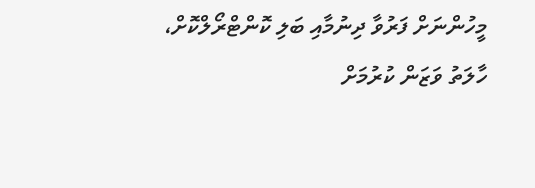މީހުންނަށް ފަރުވާ ދިނުމާއި ބަލި ކޮންޓްރޯލްކޮށް، ހާލަތު ވަޒަން ކުރުމަށް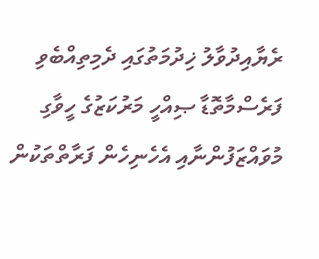ރެޔާއިދުވާލު ޚިދުމަތުގައި ދެމިތިއްބެވި ފަރެސްމާތޮޑާ ޞިއްހީ މަރުކަޒުގެ ހީވާގި މުވައްޒަފުންނާއި އެހެނިހެން ފަރާތްތަކުން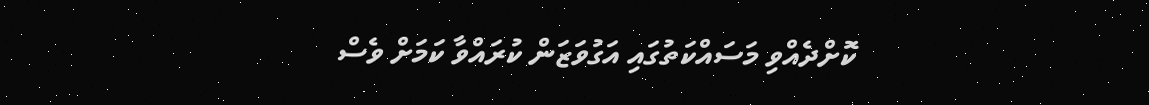ކޮށްދެއްވި މަސައްކަތުގައި އަގުވަޒަން ކުރައްވާ ކަމަށް ވެސް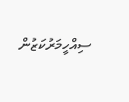ސިއްހީމަރުކަޒުން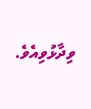ވިދާޅުވިއެވެ.